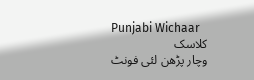Punjabi Wichaar
کلاسک
وچار پڑھن لئی فونٹ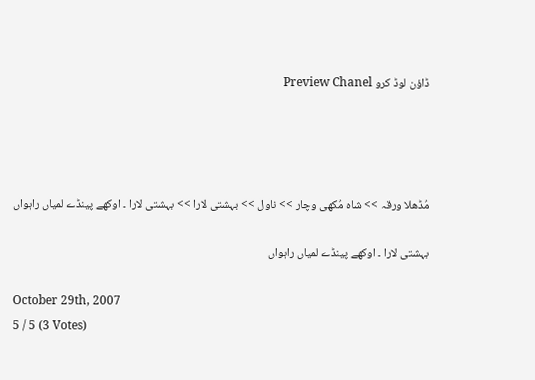ڈاؤن لوڈ کرو Preview Chanel




مُڈھلا ورقہ >> شاہ مُکھی وچار >> ناول >> بہشتی لارا >> بہشتی لارا ۔ اوکھے پینڈے لمیاں راہواں

بہشتی لارا ۔ اوکھے پینڈے لمیاں راہواں

October 29th, 2007
5 / 5 (3 Votes)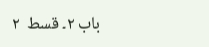باب ٢۔ قسط  ٢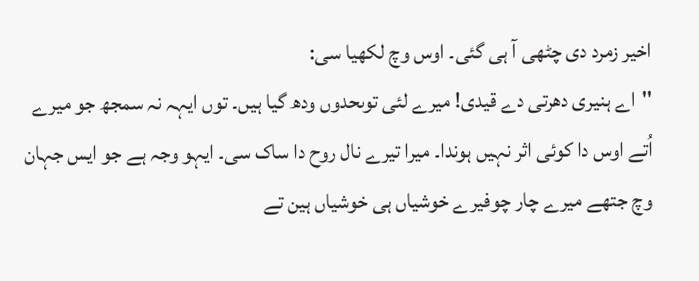اخیر زمرد دی چٹھی آ ہی گئی۔ اوس وچ لکھیا سی:
''اے ہنیری دھرتی دے قیدی! میرے لئی توںحدوں ودھ گیا ہیں۔ توں ایہہ نہ سمجھ جو میرے اُتے اوس دا کوئی اثر نہیں ہوندا۔ میرا تیرے نال روح دا ساک سی۔ ایہو وجہ ہے جو ایس جہان وچ جتھے میرے چار چوفیرے خوشیاں ہی خوشیاں ہین تے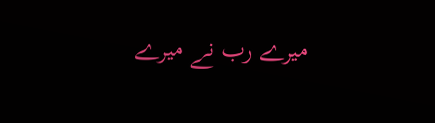میرے رب نے میرے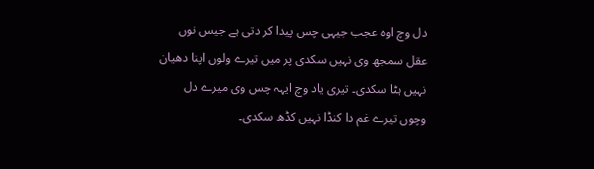دل وچ اوہ عجب جیہی چس پیدا کر دتی ہے جیس نوں عقل سمجھ وی نہیں سکدی پر میں تیرے ولوں اپنا دھیان نہیں ہٹا سکدی۔ تیری یاد وچ ایہہ چس وی میرے دل وچوں تیرے غم دا کنڈا نہیں کڈھ سکدی۔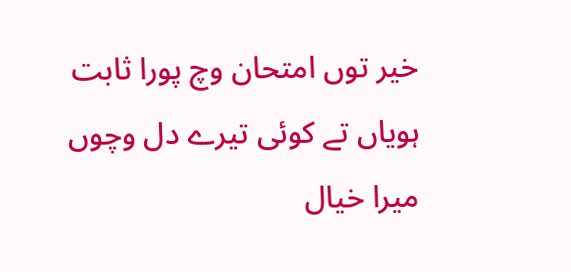خیر توں امتحان وچ پورا ثابت ہویاں تے کوئی تیرے دل وچوں میرا خیال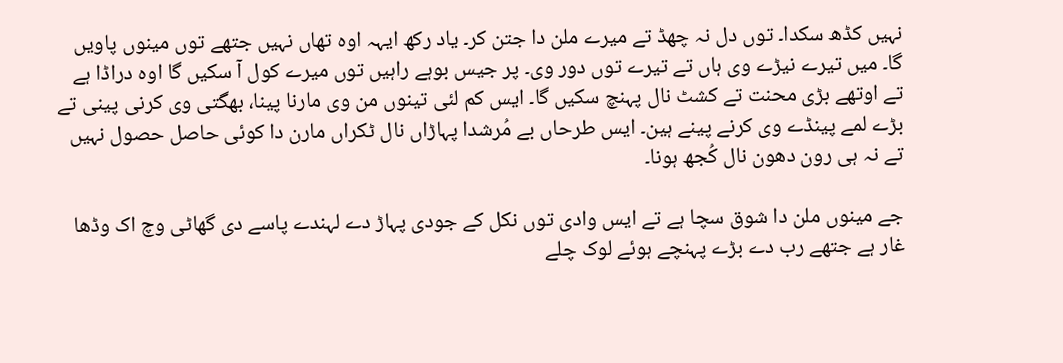نہیں کڈھ سکدا۔ توں دل نہ چھڈ تے میرے ملن دا جتن کر۔ یاد رکھ ایہہ اوہ تھاں نہیں جتھے توں مینوں پاویں گا۔ میں تیرے نیڑے وی ہاں تے تیرے توں دور وی۔ پر جیس بوہے راہیں توں میرے کول آ سکیں گا اوہ دراڈا ہے تے اوتھے بڑی محنت تے کشٹ نال پہنچ سکیں گا۔ ایس کم لئی تینوں من وی مارنا پینا، بھگتی وی کرنی پینی تے بڑے لمے پینڈے وی کرنے پینے ہین۔ ایس طرحاں بے مُرشدا پہاڑاں نال ٹکراں مارن دا کوئی حاصل حصول نہیں تے نہ ہی رون دھون نال کُجھ ہونا۔

جے مینوں ملن دا شوق سچا ہے تے ایس وادی توں نکل کے جودی پہاڑ دے لہندے پاسے دی گھاٹی وچ اک وڈھا غار ہے جتھے رب دے بڑے پہنچے ہوئے لوک چلے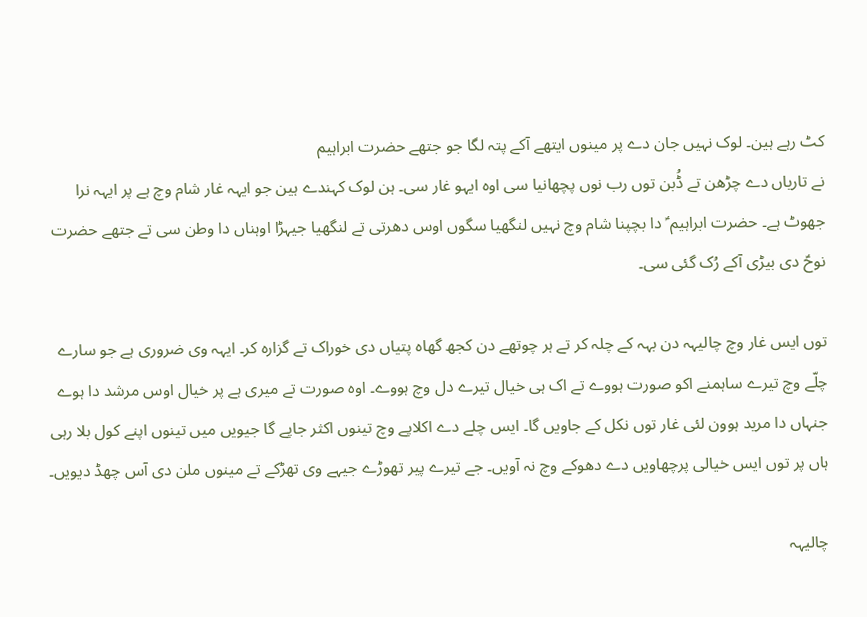کٹ رہے ہین۔ لوک نہیں جان دے پر مینوں ایتھے آکے پتہ لگا جو جتھے حضرت ابراہیم
نے تاریاں دے چڑھن تے ڈُبن توں رب نوں پچھانیا سی اوہ ایہو غار سی۔ ہن لوک کہندے ہین جو ایہہ غار شام وچ ہے پر ایہہ نرا جھوٹ ہے۔ حضرت ابراہیم ؑ دا بچپنا شام وچ نہیں لنگھیا سگوں اوس دھرتی تے لنگھیا جیہڑا اوہناں دا وطن سی تے جتھے حضرت نوحؑ دی بیڑی آکے رُک گئی سی۔

توں ایس غار وچ چالیہہ دن بہہ کے چلہ کر تے ہر چوتھے دن کجھ گھاہ پتیاں دی خوراک تے گزارہ کر۔ ایہہ وی ضروری ہے جو سارے چلّے وچ تیرے ساہمنے اکو صورت ہووے تے اک ہی خیال تیرے دل وچ ہووے۔ اوہ صورت تے میری ہے پر خیال اوس مرشد دا ہوے جنہاں دا مرید ہوون لئی غار توں نکل کے جاویں گا۔ ایس چلے دے اکلاپے وچ تینوں اکثر جاپے گا جیویں میں تینوں اپنے کول بلا رہی ہاں پر توں ایس خیالی پرچھاویں دے دھوکے وچ نہ آویں۔ جے تیرے پیر تھوڑے جیہے وی تھڑکے تے مینوں ملن دی آس چھڈ دیویں۔

چالیہہ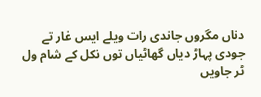دناں مگروں جاندی رات ویلے ایس غار تے جودی پہاڑ دیاں گھاٹیاں توں نکل کے شام ول ٹر جاویں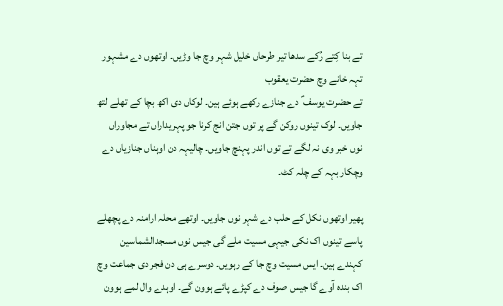تے بنا کِتے رُکے سدھا تیر طرحاں خلیل شہر وچ جا وڑیں۔ اوتھوں دے مشہور تہہ خانے وچ حضرت یعقوب
تے حضرت یوسف ؑ دے جنازے رکھے ہوئے ہین۔ لوکاں دی اکھ بچا کے تھلے لتھ جاویں۔ لوک تینوں روکن گے پر توں جتن انج کرنا جو پہریداراں تے مجاوراں نوں خبر وی نہ لگے تے توں اندر پہنچ جاویں۔ چالیہہ دن اوہناں جنازیاں دے وچکار بہہ کے چلہ کٹ۔

پھیر اوتھوں نکل کے حلب دے شہر نوں جاویں۔ اوتھے محلہ ارامنہ دے پچھلے پاسے تینوں اک نکی جیہی مسیت ملے گی جیس نوں مسجدالشماسین کہندے ہین۔ ایس مسیت وچ جا کے رہویں۔ دوسرے ہی دن فجر دی جماعت وچ اک بندہ آوے گا جیس صوف دے کپڑے پائے ہوون گے۔ اوہدے وال لمے ہوون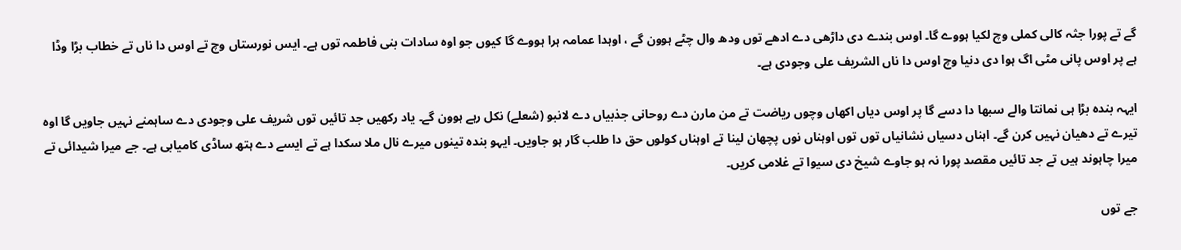گے تے پورا جثہ کالی کملی وچ لکیا ہووے گا۔ اوس بندے دی داڑھی دے ادھے توں ودھ وال چٹے ہوون گے ، اوہدا عمامہ ہرا ہووے گا کیوں جو اوہ سادات بنی فاطمہ توں ہے۔ ایس نورستاں وچ تے اوس دا ناں تے خطاب بڑا وڈا ہے پر اوس پانی مٹی اگ ہوا دی دنیا وچ اوس دا ناں الشریف علی وجودی ہے۔

ایہہ بندہ بڑا ہی نمانتا والے سبھا دا دسے گا پر اوس دیاں اکھاں وچوں ریاضت تے من مارن دے روحانی جذبیاں دے لانبو (شعلے) نکل رہے ہوون گے۔ یاد رکھیں جد تائیں توں شریف علی وجودی دے ساہمنے نہیں جاویں گا اوہ تیرے تے دھیان نہیں کرن گے۔ اہناں دسیاں نشانیاں توں توں اوہناں نوں پچھان لینا تے اوہناں کولوں حق دا طلب گار ہو جاویں۔ ایہو بندہ تینوں میرے نال ملا سکدا ہے تے ایسے دے ہتھ ساڈی کامیابی ہے۔ جے میرا شیدائی تے میرا چاہوند ہیں تے جد تائیں مقصد پورا نہ ہو جاوے شیخ دی سیوا تے غلامی کریں۔

جے توں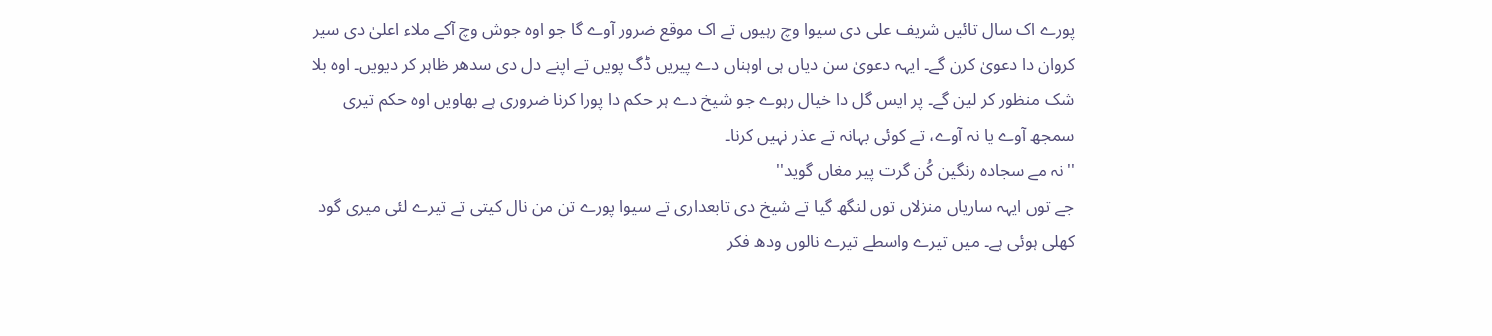پورے اک سال تائیں شریف علی دی سیوا وچ رہیوں تے اک موقع ضرور آوے گا جو اوہ جوش وچ آکے ملاء اعلیٰ دی سیر کروان دا دعویٰ کرن گے۔ ایہہ دعویٰ سن دیاں ہی اوہناں دے پیریں ڈگ پویں تے اپنے دل دی سدھر ظاہر کر دیویں۔ اوہ بلا شک منظور کر لین گے۔ پر ایس گل دا خیال رہوے جو شیخ دے ہر حکم دا پورا کرنا ضروری ہے بھاویں اوہ حکم تیری سمجھ آوے یا نہ آوے، تے کوئی بہانہ تے عذر نہیں کرنا۔
''نہ مے سجادہ رنگین کُن گرت پیر مغاں گوید''
جے توں ایہہ ساریاں منزلاں توں لنگھ گیا تے شیخ دی تابعداری تے سیوا پورے تن من نال کیتی تے تیرے لئی میری گود کھلی ہوئی ہے۔ میں تیرے واسطے تیرے نالوں ودھ فکر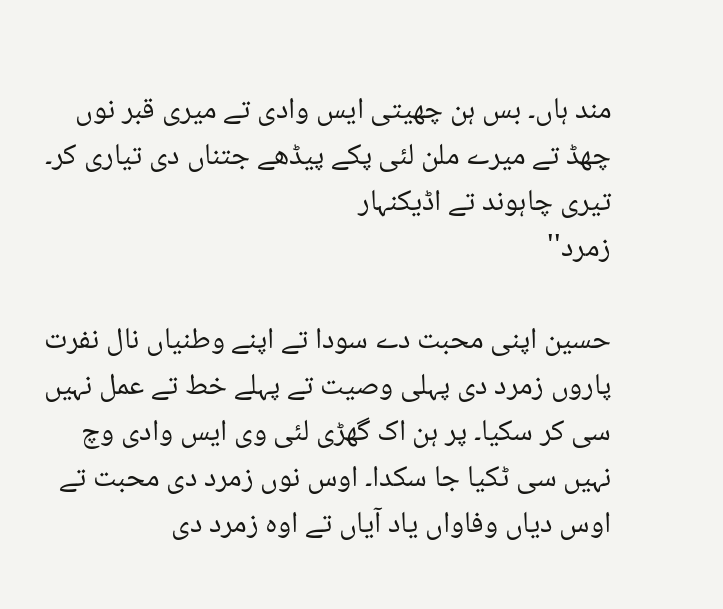مند ہاں۔ بس ہن چھیتی ایس وادی تے میری قبر نوں چھڈ تے میرے ملن لئی پکے پیڈھے جتناں دی تیاری کر۔
تیری چاہوند تے اڈیکنہار
زمرد''

حسین اپنی محبت دے سودا تے اپنے وطنیاں نال نفرت پاروں زمرد دی پہلی وصیت تے پہلے خط تے عمل نہیں سی کر سکیا۔ پر ہن اک گھڑی لئی وی ایس وادی وچ نہیں سی ٹکیا جا سکدا۔ اوس نوں زمرد دی محبت تے اوس دیاں وفاواں یاد آیاں تے اوہ زمرد دی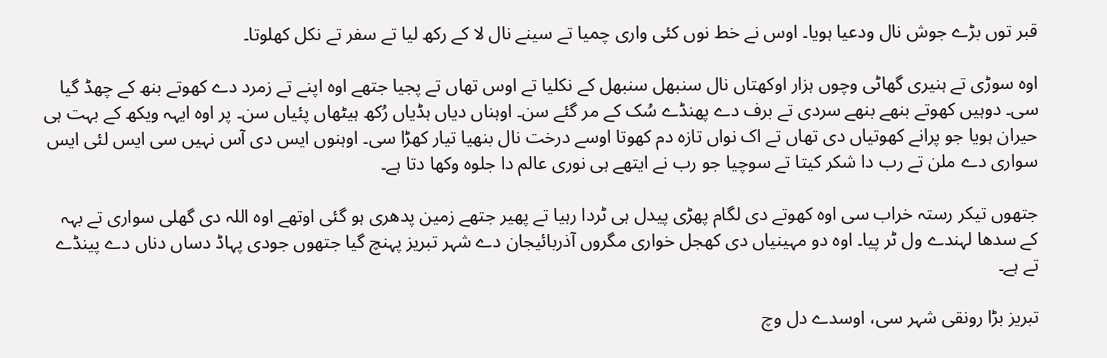قبر توں بڑے جوش نال ودعیا ہویا۔ اوس نے خط نوں کئی واری چمیا تے سینے نال لا کے رکھ لیا تے سفر تے نکل کھلوتا۔

اوہ سوڑی تے ہنیری گھاٹی وچوں ہزار اوکھتاں نال سنبھل سنبھل کے نکلیا تے اوس تھاں تے پجیا جتھے اوہ اپنے تے زمرد دے کھوتے بنھ کے چھڈ گیا سی۔ دوہیں کھوتے بنھے بنھے سردی تے برف دے پھنڈے سُک کے مر گئے سن۔ اوہناں دیاں ہڈیاں رُکھ ہیٹھاں پئیاں سن۔ پر اوہ ایہہ ویکھ کے بہت ہی حیران ہویا جو پرانے کھوتیاں دی تھاں تے اک نواں تازہ دم کھوتا اوسے درخت نال بنھیا تیار کھڑا سی۔ اوہنوں ایس دی آس نہیں سی ایس لئی ایس سواری دے ملن تے رب دا شکر کیتا تے سوچیا جو رب نے ایتھے ہی نوری عالم دا جلوہ وکھا دتا ہے۔

جتھوں تیکر رستہ خراب سی اوہ کھوتے دی لگام پھڑی پیدل ہی ٹردا رہیا تے پھیر جتھے زمین پدھری ہو گئی اوتھے اوہ اللہ دی گھلی سواری تے بہہ کے سدھا لہندے ول ٹر پیا۔ اوہ دو مہینیاں دی کھجل خواری مگروں آذربائیجان دے شہر تبریز پہنچ گیا جتھوں جودی پہاڈ دساں دناں دے پینڈے تے ہے۔

تبریز بڑا رونقی شہر سی، اوسدے دل وچ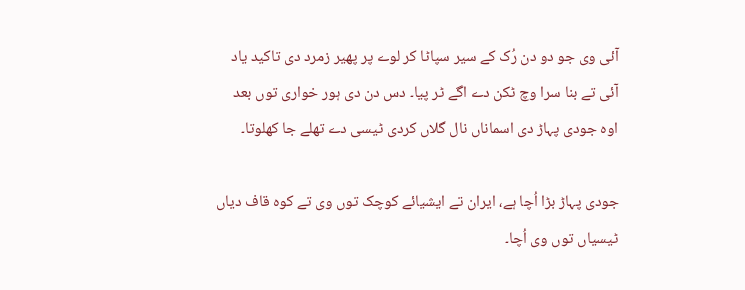آئی وی جو دو دن رُک کے سیر سپاٹا کر لوے پر پھیر زمرد دی تاکید یاد آئی تے بنا سرا وچ ٹکن دے اگے ٹر پیا۔ دس دن دی ہور خواری توں بعد اوہ جودی پہاڑ دی اسماناں نال گلاں کردی ٹیسی دے تھلے جا کھلوتا۔

جودی پہاڑ بڑا اُچا ہے، ایران تے ایشیائے کوچک توں وی تے کوہ قاف دیاں ٹیسیاں توں وی اُچا۔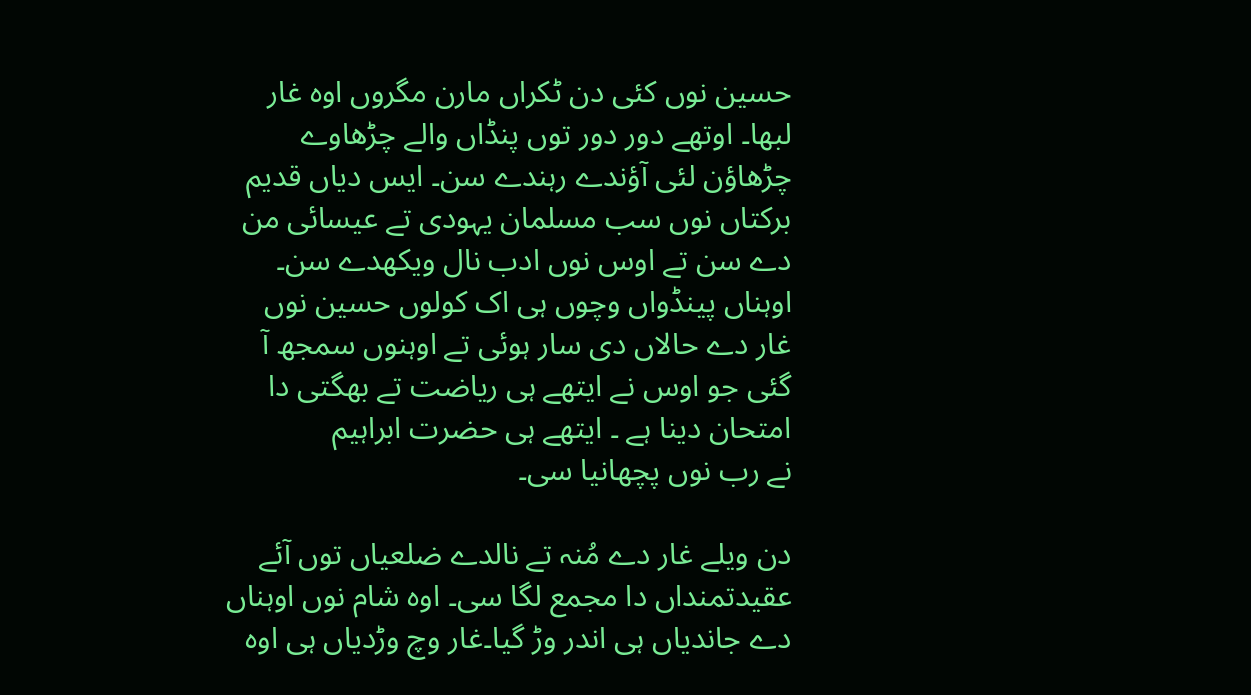حسین نوں کئی دن ٹکراں مارن مگروں اوہ غار لبھا۔ اوتھے دور دور توں پنڈاں والے چڑھاوے چڑھاؤن لئی آؤندے رہندے سن۔ ایس دیاں قدیم برکتاں نوں سب مسلمان یہودی تے عیسائی من دے سن تے اوس نوں ادب نال ویکھدے سن۔ اوہناں پینڈواں وچوں ہی اک کولوں حسین نوں غار دے حالاں دی سار ہوئی تے اوہنوں سمجھ آ گئی جو اوس نے ایتھے ہی ریاضت تے بھگتی دا امتحان دینا ہے ۔ ایتھے ہی حضرت ابراہیم
نے رب نوں پچھانیا سی۔

دن ویلے غار دے مُنہ تے نالدے ضلعیاں توں آئے عقیدتمنداں دا مجمع لگا سی۔ اوہ شام نوں اوہناں دے جاندیاں ہی اندر وڑ گیا۔غار وچ وڑدیاں ہی اوہ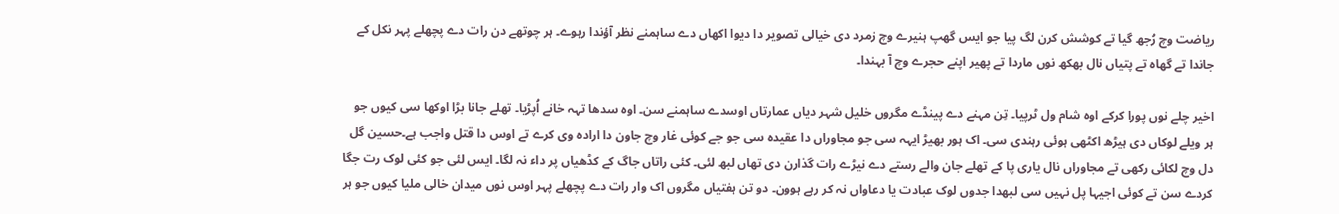ریاضت وچ رُجھ گیا تے کوشش کرن لگ پیا جو ایس گھپ ہنیرے وچ زمرد دی خیالی تصویر دا دیوا اکھاں دے ساہمنے نظر آؤندا رہوے۔ ہر چوتھے دن رات دے پچھلے پہر نکل کے جاندا تے گھاہ تے پتیاں نال بھکھ نوں ماردا تے پھیر اپنے حجرے وچ آ بہندا۔

اخیر چلے نوں پورا کرکے اوہ شام ول ٹرپیا۔ تِن مہنے دے پینڈے مگروں خلیل شہر دیاں عمارتاں اوسدے ساہمنے سن۔ اوہ سدھا تہہ خانے اُپڑیا۔ تھلے جانا بڑا اوکھا سی کیوں جو ہر ویلے لوکاں دی ہیڑھ اکٹھی ہوئی رہندی سی۔ اک ہور بھیڑ ایہہ سی جو مجاوراں دا عقیدہ سی جو جے کوئی غار وچ جاون دا ارادہ وی کرے تے اوس دا قتل واجب ہے۔حسین گل دل وچ لکائی رکھی تے مجاوراں نال یاری پا کے تھلے جان والے رستے دے نیڑے رات گذارن دی تھاں لبھ لئی۔ کئی راتاں جاگ کے کڈھیاں پر داء نہ لگا۔ ایس لئی جو کئی لوک رت جگا کردے سن تے کوئی اجیہا پل نہیں سی لبھدا جدوں لوک عبادت یا دعاواں نہ کر رہے ہوون۔ دو تن ہفتیاں مگروں اک وار رات دے پچھلے پہر اوس نوں میدان خالی ملیا کیوں جو ہر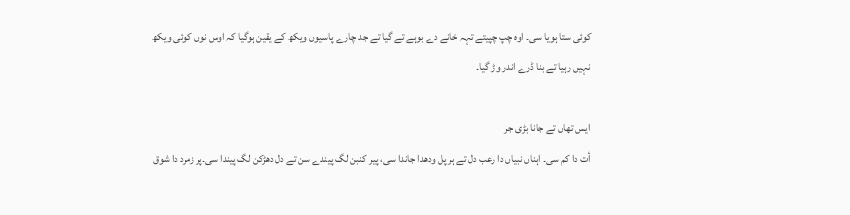کوئی ستا ہویا سی۔ اوہ چپ چپیتے تہہ خانے دے بوہے تے گیا تے جد چارے پاسیوں ویکھ کے یقین ہوگیا کہ اوس نوں کوئی ویکھ نہیں رہیا تے بنا ڈرے اندر وڑ گیا۔

ایس تھاں تے جانا بڑی جر
أت دا کم سی۔ اہناں نبیاں دا رعب دل تے ہر پل ودھدا جاندا سی، پیر کنبن لگ پیندے سن تے دل دھڑکن لگ پیندا سی۔پر زمرد دا شوق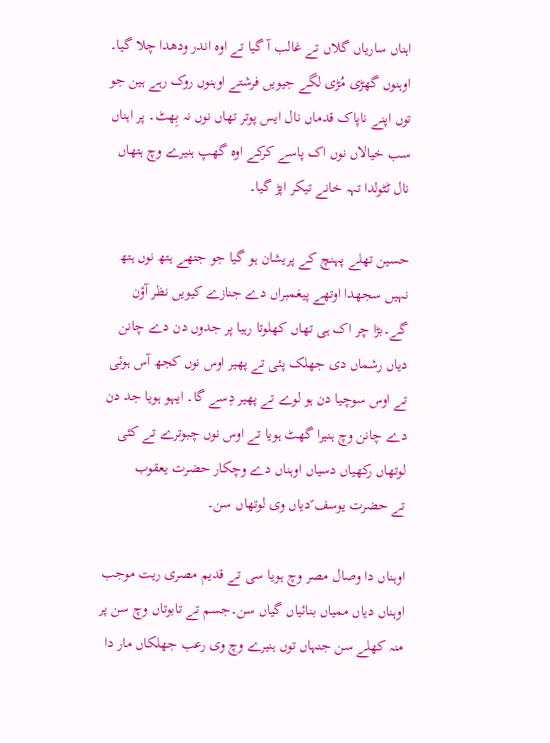اہناں ساریاں گلاں تے غالب آ گیا تے اوہ اندر ودھدا چلا گیا۔ اوہنوں گھڑی مُڑی لگے جیویں فرشتے اوہنوں روک رہے ہین جو توں اپنے ناپاک قدماں نال ایس پوتر تھاں نوں نہ بِھٹ۔ پر اہناں سب خیالاں نوں اک پاسے کرکے اوہ گھپ ہنیرے وچ ہتھاں نال ٹٹولدا تہہ خانے تیکر اپڑ گیا۔

حسین تھلے پہنچ کے پریشان ہو گیا جو جتھے ہتھ نوں ہتھ نہیں سجھدا اوتھے پیغمبراں دے جنازے کیویں نظر آؤن گے۔بڑا چر اک ہی تھاں کھلوتا رہیا پر جدوں دن دے چانن دیاں رشماں دی جھلک پئی تے پھیر اوس نوں کجھ آس ہوئی تے اوس سوچیا دن ہو لوے تے پھیر دِسے گا۔ ایہو ہویا جد دن دے چانن وچ ہنیرا گھٹ ہویا تے اوس نوں چبوترے تے کئی لوتھاں رکھیاں دسیاں اوہناں دے وچکار حضرت یعقوب
تے حضرت یوسف ؑدیاں وی لوتھاں سن۔

اوہناں دا وصال مصر وچ ہویا سی تے قدیم مصری ریت موجب اوہناں دیاں ممیاں بنائیاں گیاں سن۔جسم تے تابوتاں وچ سن پر منہ کھلے سن جنہاں توں ہنیرے وچ وی رعب جھلکاں مار دا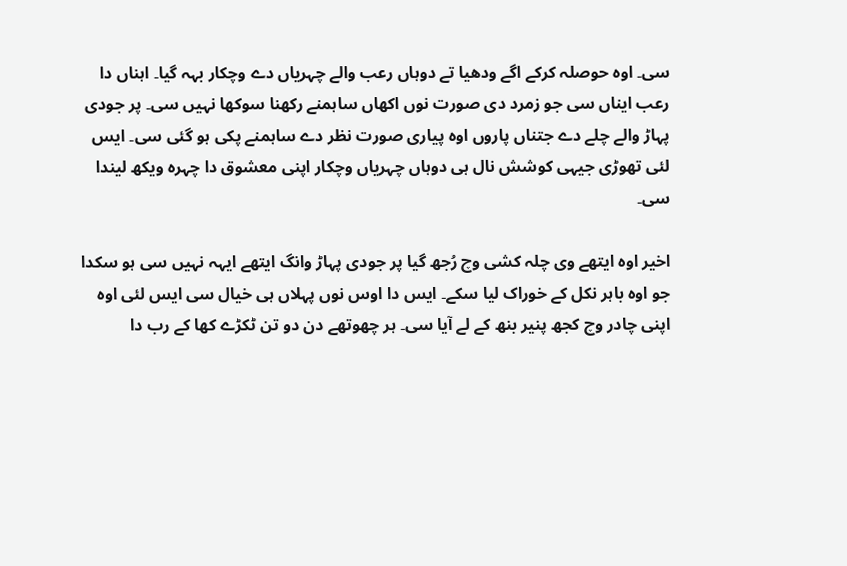سی۔ اوہ حوصلہ کرکے اگے ودھیا تے دوہاں رعب والے چہریاں دے وچکار بہہ گیا۔ اہناں دا رعب ایناں سی جو زمرد دی صورت نوں اکھاں ساہمنے رکھنا سوکھا نہیں سی۔ پر جودی پہاڑ والے چلے دے جتناں پاروں اوہ پیاری صورت نظر دے ساہمنے پکی ہو گئی سی۔ ایس لئی تھوڑی جیہی کوشش نال ہی دوہاں چہریاں وچکار اپنی معشوق دا چہرہ ویکھ لیندا سی۔

اخیر اوہ ایتھے وی چلہ کشی وچ رُجھ گیا پر جودی پہاڑ وانگ ایتھے ایہہ نہیں سی ہو سکدا جو اوہ باہر نکل کے خوراک لیا سکے۔ ایس دا اوس نوں پہلاں ہی خیال سی ایس لئی اوہ اپنی چادر وچ کجھ پنیر بنھ کے لے آیا سی۔ ہر چھوتھے دن دو تن ٹکڑے کھا کے رب دا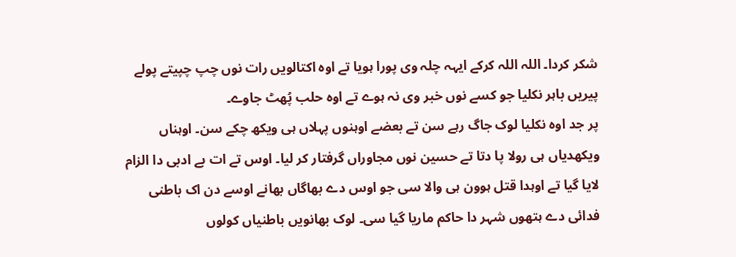شکر کردا۔ اللہ اللہ کرکے ایہہ چلہ وی پورا ہویا تے اوہ اکتالویں رات نوں چپ چپیتے پولے پیریں باہر نکلیا جو کسے نوں خبر وی نہ ہوے تے اوہ حلب پُھٹ جاوے۔
پر جد اوہ نکلیا لوک جاگ رہے سن تے بعضے اوہنوں پہلاں ہی ویکھ چکے سن۔ اوہناں ویکھدیاں ہی رولا پا دتا تے حسین نوں مجاوراں گرفتار کر لیا۔ اوس تے ات بے ادبی دا الزام لایا گیا تے اوہدا قتل ہوون ہی والا سی جو اوس دے بھاگاں بھانے اوسے دن اک باطنی فدائی دے ہتھوں شہر دا حاکم ماریا گیا سی۔ لوک بھانویں باطنیاں کولوں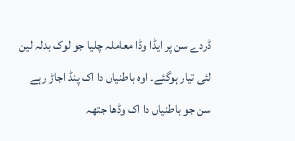ڈردے سن پر ایڈا وڈا معاملہ چلیا جو لوک بدلہ لین لئی تیار ہوگئے۔ اوہ باطنیاں دا اک پنڈ اجاڑ رہے سن جو باطنیاں دا اک وڈھا جتھہ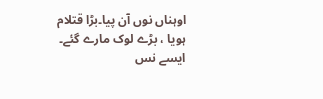اوہناں نوں آن پیا۔بڑا قتلام ہویا ، بڑے لوک مارے گئے۔ ایسے نس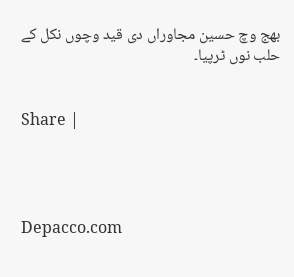بھج وچ حسین مجاوراں دی قید وچوں نکل کے حلب نوں ٹرپیا۔


Share |




Depacco.com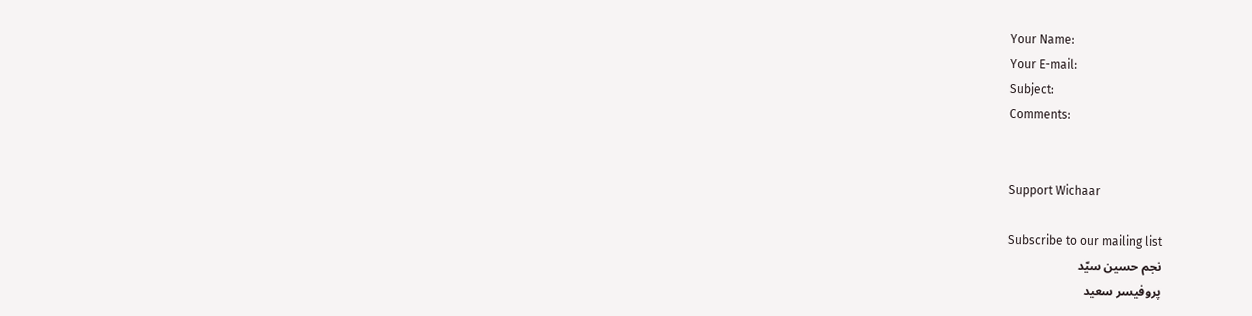Your Name:
Your E-mail:
Subject:
Comments:


Support Wichaar

Subscribe to our mailing list
نجم حسین سیّد
پروفیسر سعید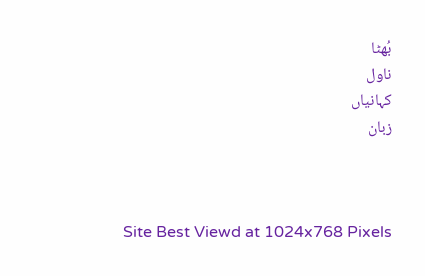بُھٹا
ناول
کہانیاں
زبان



Site Best Viewd at 1024x768 Pixels